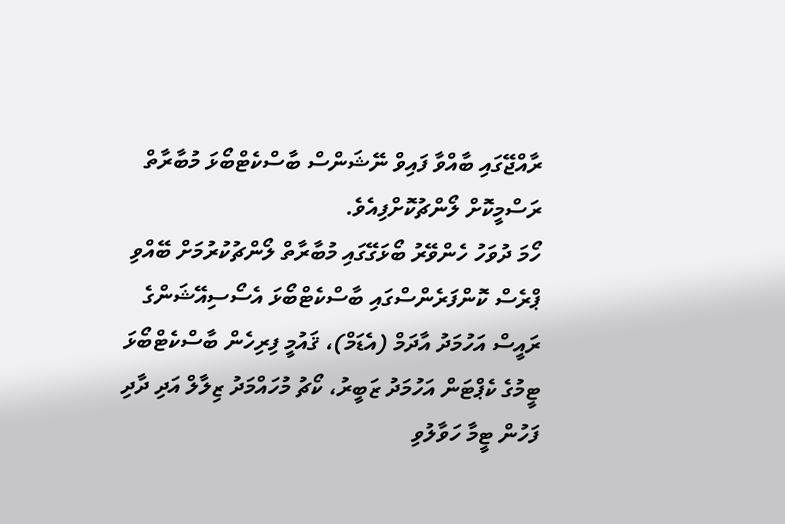ރާއްޖޭގައި ބާއްވާ ފައިވް ނޭޝަންސް ބާސްކެޓްބޯޅަ މުބާރާތް ރަސްމީކޮށް ލޯންޗުކޮށްފިއެވެ.
ހޯމަ ދުވަހު ހެންވޭރު ބޯޅަގޭގައި މުބާރާތް ލޯންޗުކުރުމަށް ބޭއްވި ޕްރެސް ކޮންފަރެންސްގައި ބާސްކެޓްބޯޅަ އެސޯސިއޭޝަންގެ ރައީސް އަހުމަދު އާދަމް (އެޑަމް)، ޤައުމީ ފިރިހެން ބާސްކެޓްބޯޅަ ޓީމުގެ ކެޕްޓަން އަހުމަދު ޒަބީރު، ކޯޗު މުހައްމަދު ޒިލާލް އަދި ދާދި ފަހުން ޓީމާ ހަވާލުވި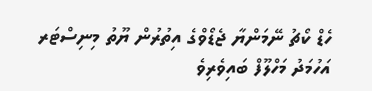ހެޑް ކޯޗު ނޭމަންޔާ ޖެޑޯވްގެ އިތުރުން ޔޫތު މިނިސްޓަރ އަހުމަދު މަހްލޫފް ބައިވެރިވެ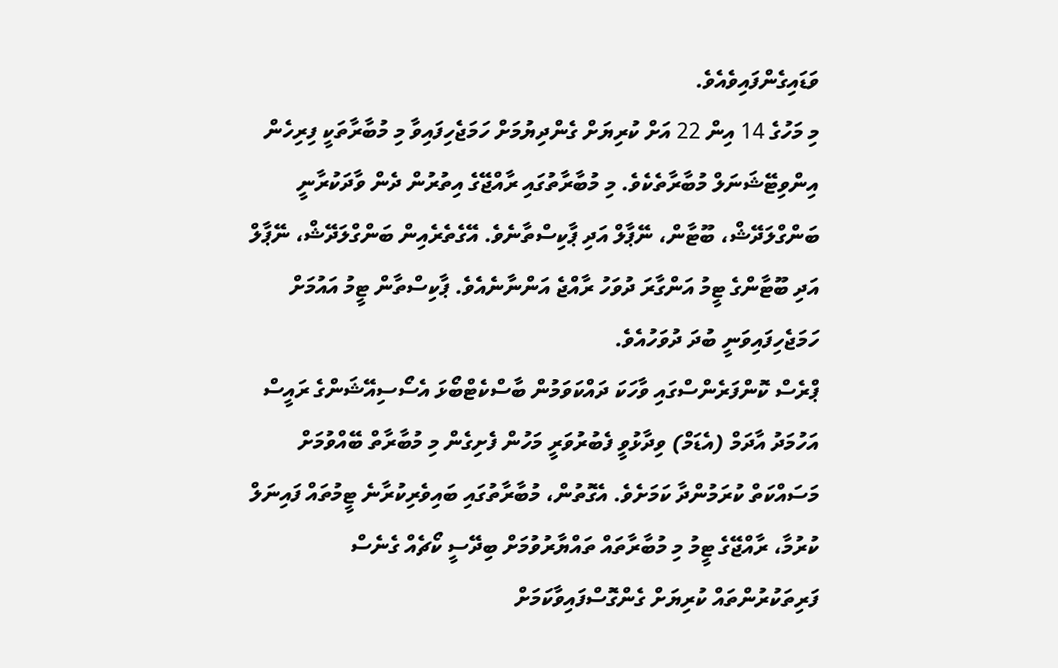ވަޑައިގެންފައިވެއެވެ.
މި މަހުގެ 14 އިން 22 އަށް ކުރިޔަށް ގެންދިޔުމަށް ހަމަޖެހިފައިވާ މި މުބާރާތަކީ ފިރިހެން އިންވިޓޭޝަނަލް މުބާރާތެކެވެ. މި މުބާރާތުގައި ރާއްޖޭގެ އިތުރުން ދެން ވާދަކުރާނީ ބަންގްލަދޭޝް، ބޫޓާން، ނޭޕާލް އަދި ޕާކިސްތާނެވެ. އޭގެތެރެއިން ބަންގްލަދޭޝް، ނޭޕާލް އަދި ބޫޓާންގެ ޓީމު އަންގާރަ ދުވަހު ރާއްޖެ އަންނާނެއެވެ. ޕާކިސްތާން ޓީމު އައުމަށް ހަމަޖެހިފައިވަނީ ބުދަ ދުވަހުއެވެ.
ޕްރެސް ކޮންފަރެންސްގައި ވާހަކަ ދައްކަވަމުން ބާސްކެޓްބޯޅަ އެސޯސިއޭޝަންގެ ރައީސް އަހުމަދު އާދަމް (އެޑަމް) ވިދާޅުވީ ފެބުރުވަރީ މަހުން ފެށިގެން މި މުބާރާތް ބޭއްވުމަށް މަސައްކަތް ކުރަމުންދާ ކަމަށެވެ. އެގޮތުން، މުބާރާތުގައި ބައިވެރިކުރާނެ ޓީމުތައް ފައިނަލް ކުރުމާ، ރާއްޖޭގެ ޓީމު މި މުބާރާތައް ތައްޔާރުވުމަށް ބިދޭސީ ކޯޗެއް ގެނެސް ފަރިތަކުރުންތައް ކުރިޔަށް ގެންގޮސްފައިވާކަމަށް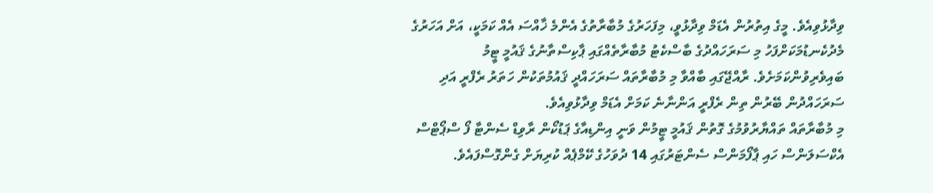ވިދާޅުވިއެވެ. މީގެ އިތުރުން އެޑަމް ވިދާޅުވީ، މިފަހަރުގެ މުބާރާތުގެ އެންމެ ޚާއްސަ އެއް ކަމަކީ، އަށް އަހަރުގެ މެދުކެނޑުމަކަށްފަހު މި ސަރަހައްދުގެ ބާސްކެޓު މުބާރާތެއްގައި ޕާކިސްތާނުގެ ޤައުމީ ޓީމު ބައިވެރިވުންކަމަށެވެ. ރާއްޖޭގައި ބާއްވާ މި މުބާރާތައް ސަރަހައްދީ ޤައުމުތަކުން ހަތަރު ރެފްރީ އަދި ސަރަހައްދުން ބޭރުން ތިން ރެފްރީ އަންނާނެ ކަމަށް އެޑަމް ވިދާޅުވިއެވެ.
މި މުބާރާތައް ތައްޔާރުވުމުގެ ގޮތުން ޤައުމީ ޓީމުން ވަނީ އިންޑިއާގެ ޕަޑުކޯން ރާވިޑް ސެންޓާ ފޯ ސްޕޯޓްސް އެކްސަލަންސް ހައި ޕާފޯމަންސް ސެންޓަރުގައި 14 ދުވަހުގެ ކޭމްޕެއް ކުރިޔަށް ގެންގޮސްފައެވެ.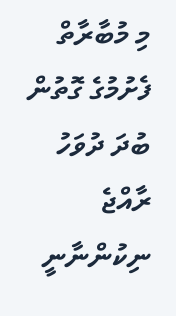މި މުބާރާތް ފެށުމުގެ ގޮތުން ބުދަ ދުވަހު ރާއްޖެ ނިކުންނާނީ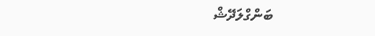ބަންގްލަދޭޝް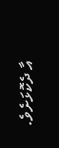އާ ދެކޮޅަށެވެ.